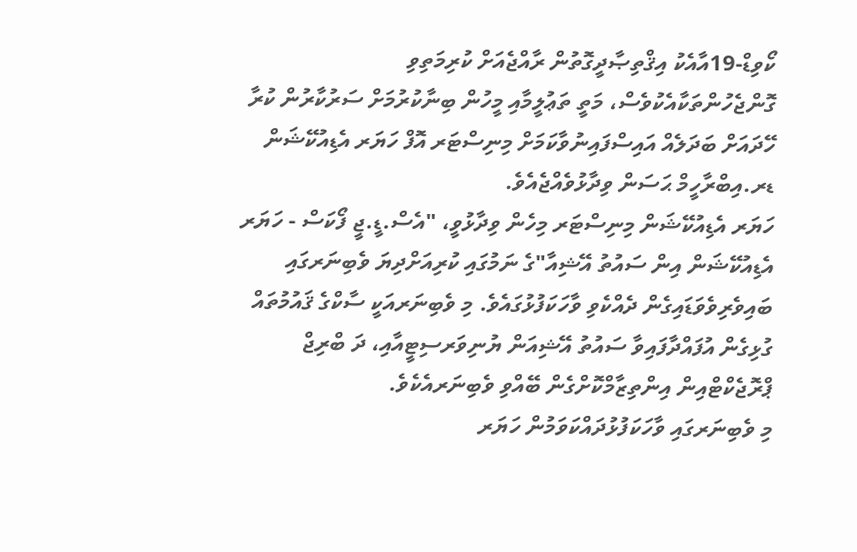ކޯވިޑް-19އާއެކު އިޤްތިޞާދީގޮތުން ރާއްޖެއަށް ކުރިމަތިވި ގޮންޖެހުންތަކާއެކުވެސް، މަތީ ތަޢުލީމާއި މީހުން ބިނާކުރުމަށް ސަރުކާރުން ކުރާ ހޭދައަށް ބަދަލެއް އައިސްފައިނުވާކަމަށް މިނިސްޓަރ އޮފް ހަޔަރ އެޑިއުކޭޝަން ޑރ.އިބްރާހީމް ޙަސަން ވިދާޅުވެއްޖެއެވެ.
ހަޔަރ އެޑިއުކޭޝަން މިނިސްޓަރ މިހެން ވިދާޅުވީ، "އެސް.ޑީ.ޖީ ފޯކަސް - ހަޔަރ އެޑިއުކޭޝަން އިން ސައުތު އޭޝިއާ"ގެ ނަމުގައި ކުރިއަށްދިޔަ ވެބިނަރގައި ބައިވެރިވެވަޑައިގެން ދެއްކެވި ވާހަކަފުޅުގައެވެ. މި ވެބިނަރއަކީ ސާކްގެ ޤައުމުތައް ގުޅިގެން އުފައްދާފައިވާ ސައުތު އޭޝިއަން ޔުނިވަރސިޓީއާއި، ދަ ބްރިޖް ޕްރޮޖެކްޓްއިން އިންތިޒާމްކޮށްގެން ބޭއްވި ވެބިނަރއެކެވެ.
މި ވެބިނަރގައި ވާހަކަފުޅުދައްކަވަމުން ހަޔަރ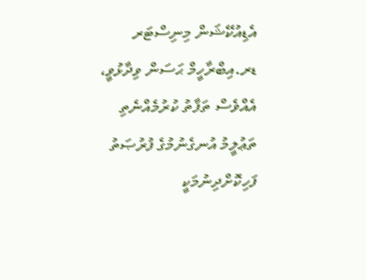އެޑިއުކޭޝަން މިނިސްޓަރ ޑރ.އިބްރާހީމް ޙަސަން ވިދާޅުވީ، އެއްވެސް ތަފާތު ކުރުމެއްނެތި ތަޢުލީމު އުނގެނުމުގެ ފުރުޞަތު ފަހިކޮށްދިނުމަކީ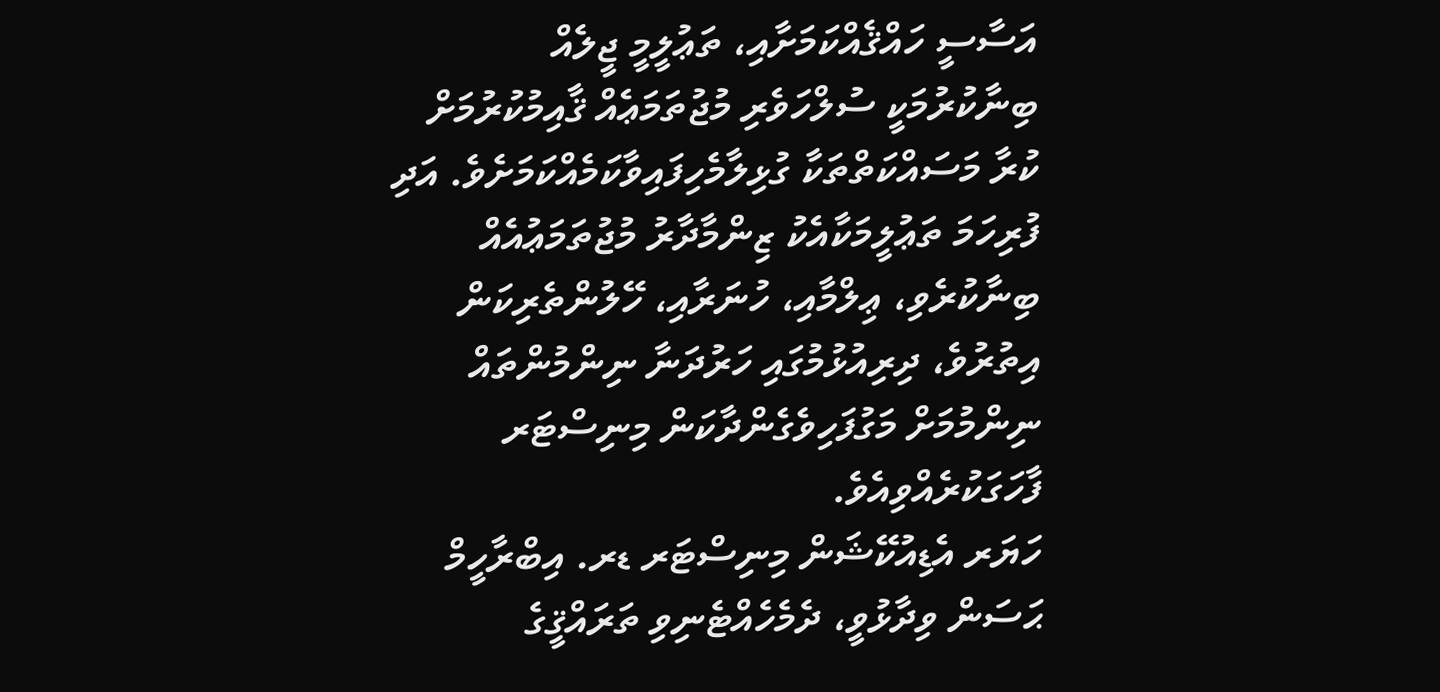އަސާސީ ހައްޤެއްކަމަށާއި، ތަޢުލީމީ ޖީލެއް ބިނާކުރުމަކީ ސުލްހަވެރި މުޖުތަމަޢެއް ޤާއިމުކުރުމަށް ކުރާ މަސައްކަތްތަކާ ގުޅިލާމެހިފައިވާކަމެއްކަމަށެވެ. އަދި ފުރިހަމަ ތަޢުލީމަކާއެކު ޒިންމާދާރު މުޖުތަމަޢުއެއް ބިނާކުރެވި، ޢިލްމާއި، ހުނަރާއި، ހޭލުންތެރިކަން އިތުރުވެ، ދިރިއުޅުމުގައި ހަރުދަނާ ނިންމުންތައް ނިންމުމަށް މަގުފަހިވެގެންދާކަން މިނިސްޓަރ ފާހަގަކުރެއްވިއެވެ.
ހަޔަރ އެޑިއުކޭޝަން މިނިސްޓަރ ޑރ. އިބްރާހީމް ޙަސަން ވިދާޅުވީ، ދެމެހެއްޓެނިވި ތަރައްޤީގެ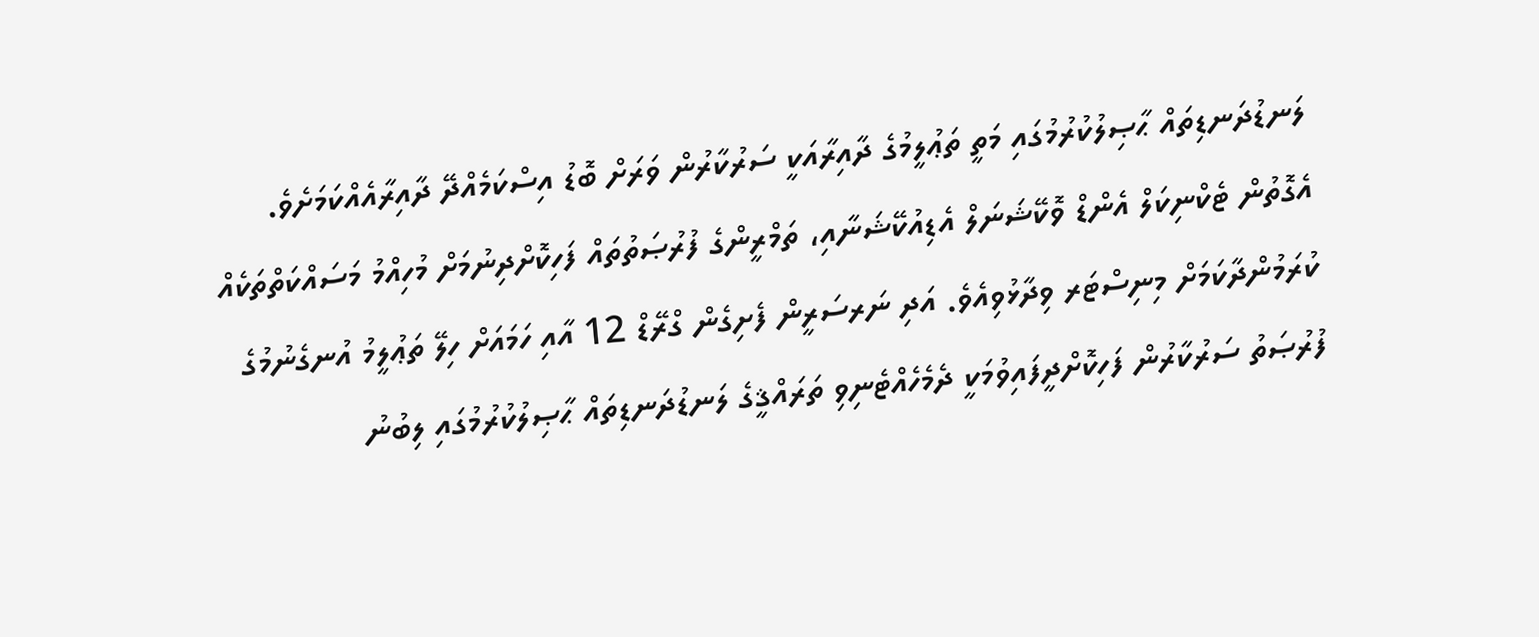ލަނޑުދަނޑިތައް ޙާޞިލުކުރުމުގައި މަތީ ތަޢުލީމުގެ ދާއިރާއަކީ ސަރުކާރުން ވަރަށް ބޮޑު އިސްކަމެއްދޭ ދާއިރާއެއްކަމަށެވެ. އެގޮތުން ޓެކްނިކަލް އެންޑް ވޮކޭޝަނަލް އެޑިއުކޭޝަނާއި، ތަމްރީންގެ ފުރުޞަތުތައް ފަހިކޮށްދިނުމަށް މުހިއްމު މަސައްކަތްތަކެއް ކުރަމުންދާކަމަށް މިނިސްޓަރ ވިދާޅުވިއެވެ. އަދި ނަރސަރީން ފެށިގެން ގްރޭޑް 12 އާއި ހަމައަށް ހިލޭ ތަޢުލީމު އުނގެނުމުގެ ފުރުޞަތު ސަރުކާރުން ފަހިކޮށްދީފައިވުމަކީ ދެމެހެއްޓެނިވި ތަރައްޤީގެ ލަނޑުދަނޑިތައް ޙާޞިލުކުރުމުގައި ލިބުނު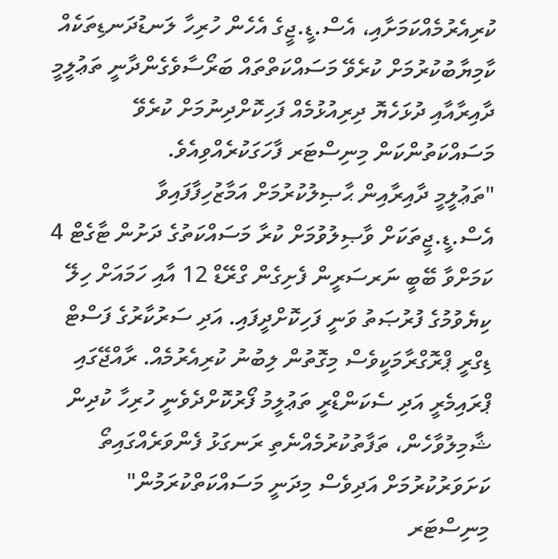ކުރިއެރުމެއްކަމަށާއި، އެސް.ޑީ.ޖީގެ އެހެން ހުރިހާ ލަނޑުދަނޑިތަކެއް ކާމިޔާބުކުރުމަށް ކުރެވޭ މަސައްކަތްތައް ބަރޯސާވެގެންދާނީ ތަޢުލީމީ ދާއިރާއާއި ދުޅަހެޔޮ ދިރިއުޅުމެއް ފަހިކޮށްދިނުމަށް ކުރެވޭ މަސައްކަތުންކަން މިނިސްޓަރ ފާހަގަކުރެއްވިއެވެ.
"ތަޢުލީމީ ދާއިރާއިން ޙާޞިލުކުރުމަށް އަމާޒުހިފާފައިވާ އެސް.ޑީ.ޖީތަކަށް ވާޞިލުވުމަށް ކުރާ މަސައްކަތުގެ ދަށުން ޓާގެޓް 4 ކަމަށްވާ ބޭބީ ނަރސަރީން ފެށިގެން ގްރޭޑް 12 އާއި ހަމައަށް ހިލޭ ކިޔެވުމުގެ ފުރުޞަތު ވަނީ ފަހިކޮށްދީފައި. އަދި ސަރުކާރުގެ ފަސްޓް ޑިގްރީ ޕްރޮގްރާމަކީވެސް މިގޮތުން ލިބުނު ކުރިއެރުމެއް. ރާއްޖޭގައި ޕްރައިމެރީ އަދި ސެކަންޑްރީ ތަޢުލީމު ފޯރުކޮށްދެވެނީ ހުރިހާ ކުދިން ޝާމިލުވާހެން، ތަފާތުކުރުމެއްނެތި ރަނގަޅު ފެންވަރެއްގައިތޯ ކަށަވަރުކުރުމަށް އަދިވެސް މިދަނީ މަސައްކަތްކުރަމުން" މިނިސްޓަރ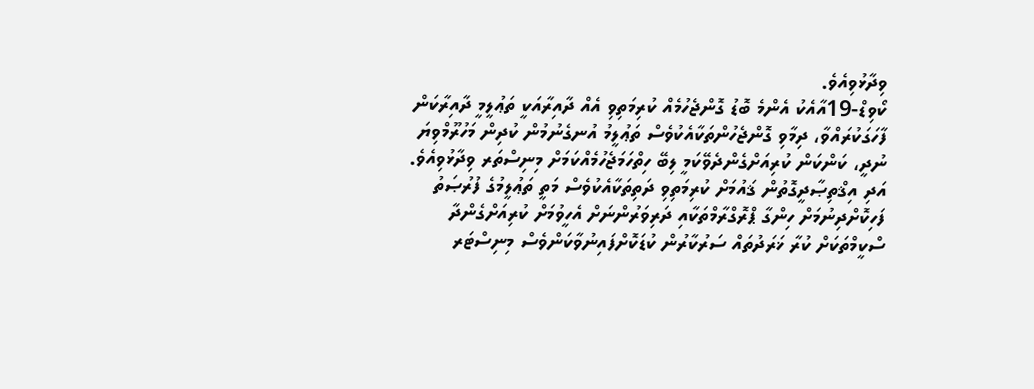ވިދާޅުވިއެވެ.
ކޯވިޑް-19އާއެކު އެންމެ ބޮޑު ގޮންޖެހުމެއް ކުރިމަތިވި އެއް ދާއިރާއަކީ ތަޢުލީމީ ދާއިރާކަން ފާހަގަކުރައްވާ، ދިމާވި ގޮންޖެހުންތަކާއެކުވެސް ތަޢުލީމު އުނގެނުމުން ކުދިން މަހުރޫމްވިޔަ ނުދީ، ކަންކަން ކުރިއަށްގެންދެވޭކަމީ ލިބޭ ހިތްހަމަޖެހުމެއްކަމަށް މިނިސްތަރ ވިދާޅުވިއެވެ. އަދި އިޤްތިޞާދީގޮތުން ޤައުމަށް ކުރިމަތިވި ދަތިތަކާއެކުވެސް މަތީ ތަޢުލީމުގެ ފުރުޞަތު ފަހިކޮށްދިނުމަށް ހިންގާ ޕްރޮގްރާމްތަކާއި ދަރިވަރުންނަށް އެހީވުމަށް ކުރިއަށްގެންދާ ސްކީމްތަކަށް ކުރާ ޚަރަދުތައް ސަރުކާރުން ކުޑަކޮށްފައިނުވާކަންވެސް މިނިސްޓަރ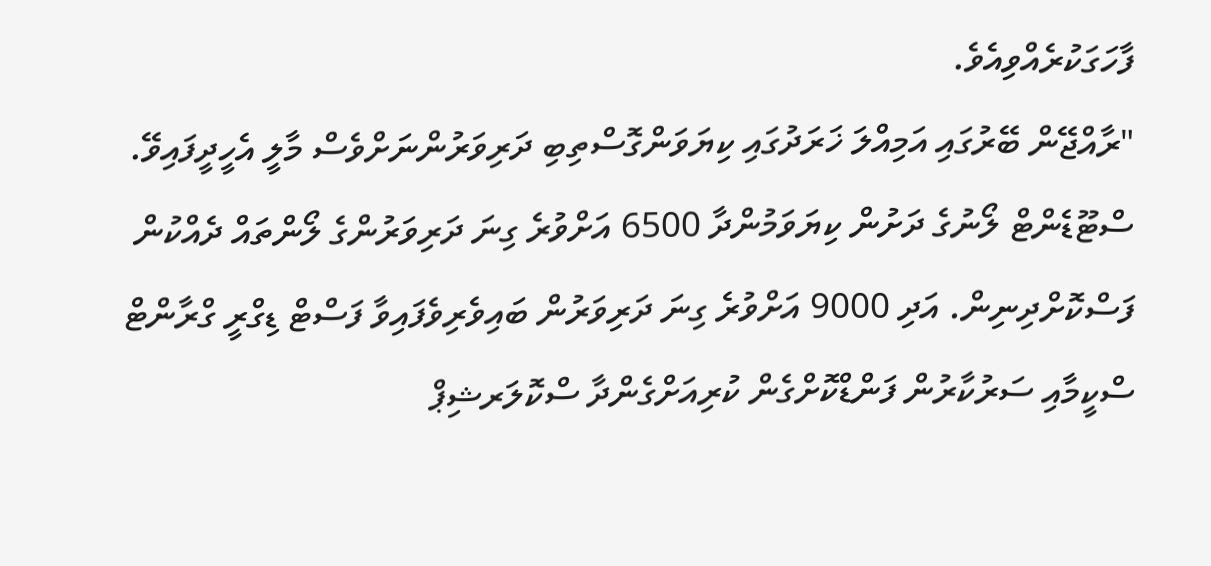ފާހަގަކުރެއްވިއެވެ.
"ރާއްޖޭން ބޭރުގައި އަމިއްލަ ޚަރަދުގައި ކިޔަވަންގޮސްތިބި ދަރިވަރުންނަށްވެސް މާލީ އެހީދީފައިވޭ. ސްޓޫޑެންޓް ލޯނުގެ ދަށުން ކިޔަވަމުންދާ 6500 އަށްވުރެ ގިނަ ދަރިވަރުންގެ ލޯންތައް ދެއްކުން ފަސްކޮށްދިނިން. އަދި 9000 އަށްވުރެ ގިނަ ދަރިވަރުން ބައިވެރިވެފައިވާ ފަސްޓް ޑިގްރީ ގްރާންޓް ސްކީމާއި ސަރުކާރުން ފަންޑްކޮށްގެން ކުރިއަށްގެންދާ ސްކޮލަރޝިޕް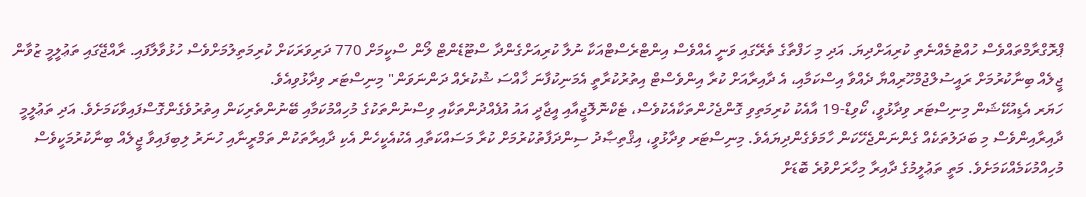ޕްރޮގްރާމްތައްވެސް ހުއްޓުމެއްނެތި ކުރިއަށްދިޔަ. އަދި މި ހަފްތާގެ ތެރޭގައި ވަނީ އެއްވެސް އިންޓްރެސްޓްއަކާ ނުލާ ކުރިއަށްގެންދާ ސްޓޫޑެންޓް ލޯން ސްކީމަށް 770 ދަރިވަރަކަށް ކުރިމަތިލުމަށްވެސް ހުޅުވާލާފައި. ރާއްޖޭގައި ތަޢުލީމީ ޒުވާން ޖީލެއް ބިނާކުރުމަށް ރައީސުލްޖުމްހޫރިއްޔާ ދެއްވާ އިސްކަމާއި، އެ ދާއިރާއަށް ކުރާ އިންވެސްޓް އިތުރުކުރާތީ އެމަނިކުފާނަ ޚާއްސަ ޝުކުރެއް ދަންނަވަން" މިނިސްޓަރ ވިދާޅުވިއެވެ.
ހަޔަރ އެޑިއުކޭޝަން މިނިސްޓަރ ވިދާޅުވީ، ކޯވިޑް-19 އާއެކު ކުރިމަތިވި ގޮންޖެހުންތަކާއެކުވެސް، ޓެކްނޮލޮޖީއާއި އީޖާދީ އައު އުފެއްދުންތަކާއި ވިސްނުންތަކުގެ މުހިއްމުކަމާއި ބޭނުންތެރިކަން އިތުރުވެގެންގޮސްފައިވާކަމަށެވެ. އަދި ތަޢުލީމީ ދާއިރާއިންވެސް މި ބަދަލުތަކެއް ގެންނަންޖެހޭކަން ހާމަވެގެންދިޔައެވެ. މިނިސްޓަރ ވިދާޅުވީ، އިޤްތިޞާދު ސިންދަފާތުކުރުމަށް ކުރާ މަސައްކަތާއި އެކުއެކީހެން އެކި ދާއިރާތަކުން ތަމްރީނާއި ހުނަރު ލިބިފައިވާ ޖީލެއް ބިނާކުރުމަކީވެސް މުހިއްމުކަމެއްކަމަށެވެ. މަތީ ތަޢުލީމުގެ ދާއިރާ މިހާރަށްވުރެ ބޮޑަށް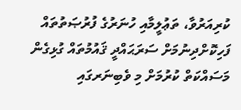ކުރިއަރުވާ، ތަޢުލީމާއި ހުނަރުގެ ފުރުޞަތުތައް ފަހިކޮށްދިނުމަށް ސަރަޙައްދީ ޤައުމުތައް ގުޅިގެން މަސައްކަތް ކުރުމަށް މި ވެބިނަރގައި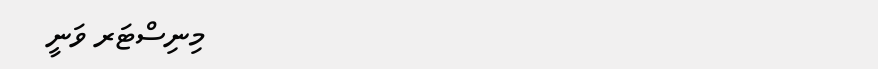މިނިސްޓަރ ވަނީ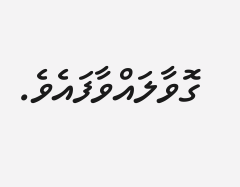ގޮވާލައްވާފައެވެ.